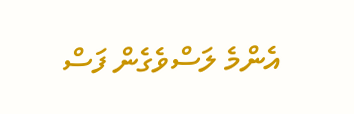އެންމެ ލަސްވެގެން ފަސް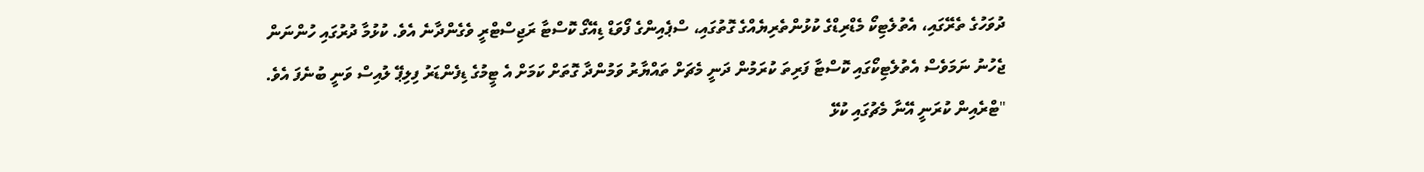ދުވަހުގެ ތެރޭގައި، އެތުލެޓިކޯ މެޑްރިޑްގެ ކުޅުންތެރިޔެއްގެ ގޮތުގައި، ސްޕެއިންގެ ފޯވަޑް ޑިއޭގޯ ކޮސްޓާ ރަޖިސްޓްރީ ވެގެންދާނެ އެވެ. ކުޅުމާ ދުރުގައި ހުންނަން ޖެހުނު ނަމަވެސް އެތުލެޓިކޯގައި ކޮސްޓާ ފަރިތަ ކުރަމުން ދަނީ މެޗަށް ތައްޔާރު ވަމުންދާ ގޮތަށް ކަމަށް އެ ޓީމުގެ ޑިފެންޑަރު ފިލިޕޭ ލުއިސް ވަނީ ބުނެފަ އެވެ.
"ޓްރެއިން ކުރަނީ އޭނާ މެޗުގައި ކުޅޭ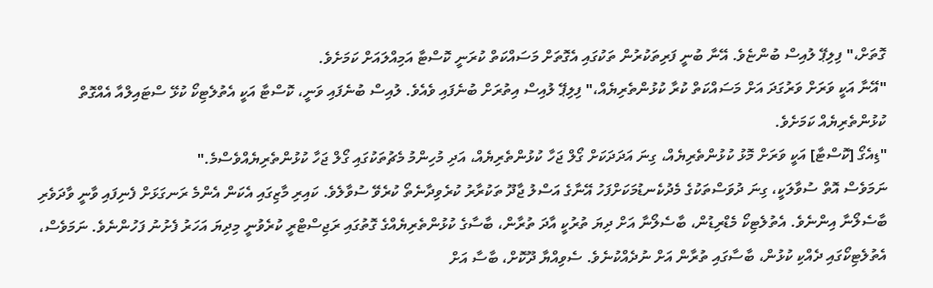ގޮތަށް،" ފިލިޕޭ ލުއިސް ބުންޏެވެ. އޭނާ ބުނީ ފަރިތަކުރުން ތަކުގައި އެގޮތަށް މަސައްކަތް ކުރަނީ ކޮސްޓާ އަމިއްލައަށް ކަމަށެވެ.
"އޭނާ އަކީ ވަރަށް ވަރުގަދަ އަށް މަސައްކަތް ކުރާ ކުޅުންތެރިޔެއް،" ފިލިޕޭ ލުއިސް އިތުރަށް ބުނެފައި ވެއެވެ. ލުއިސް ބުނެފައި ވަނީ، ކޮސްޓާ އަކީ އެތުލެޓިކޯ ކުޅޭ ސްޓައިލްއާ އެއްގޮތް ކުޅުންތެރިޔެއް ކަމަށެވެ.
"ޑިއެގޯ [ކޮސްޓާ] އަކީ ވަރަށް މޮޅު ކުޅުންތެރިޔެއް، ގިނަ އަދަދަކަށް ގޯލް ޖަހާ ކުޅުންތެރިޔެއް، އަދި މުހިންމު މެޗުތަކުގައި ގޯލް ޖަހާ ކުޅުންތެރިޔެއްވެސްމެ."
ނަމަވެސް އޮތް ސުވާލަކީ، ގިނަ ދުވަސްތަކުގެ މެދުކެނޑުމަކަށްފަހު އޭނާގެ އަސްލު ޖާދޫ ތަކުރާރު ކުރެވިދާނެތޯ ކުރެވޭ ސުވާލެވެ. ކައިރި މާޒިގައި އެކަން އެންމެ ރަނގަޅަށް ފެނިފައި ވާނީ ވާދަވެރި ބާސެލޯނާ އިންނެވެ. އެތުލެޓިކޯ މެޑްރިޑުން، ބާސެލޯނާ އަށް ދިޔަ ތުރުކީ އާދަ ތުރާން، ބާސާގެ ކުޅުންތެރިޔެއްގެ ގޮތުގައި ރަޖިސްޓްރީ ކުރެވުނީ މިދިޔަ އަހަރު ފެށުނު ފަހުންނެވެ. ނަމަވެސް، އެތުލެޓިކޯގައި ދެއްކި ކުޅުން، ބާސާގައި ތުރާން އަށް ނުދެއްކުނެވެ. ސެވިއްޔާ ދޫކޮށް، ބާސާ އަށް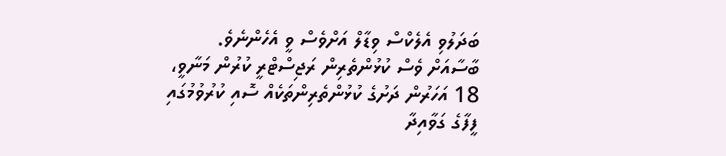ބަދަލުވި އެލެކްސް ވިޑާލް އަށްވެސް ވީ އެހެންނެވެ.
ބާސާއަށް ވެސް ކުޅުންތެރިން ރަޖިސްޓްރީ ކުރުން މަނާވީ، 18 އަހަރުން ދަށުގެ ކުޅުންތެރިންތަކެއް ސޮއި ކުރުވުމުގައި ފީފާގެ ގަވާއިދާ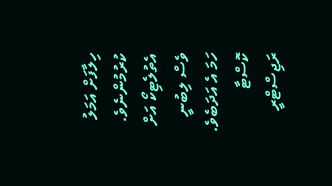ހިލާފަށް އަމަލު ކުރުމުންނެވެ. އެތުލެޓިކޯ އަށް ވެސް ލިބުނީ ހަމަ އެ އަދަބެވެ.
ކޮސްޓާ ރަޖިސްޓްރީ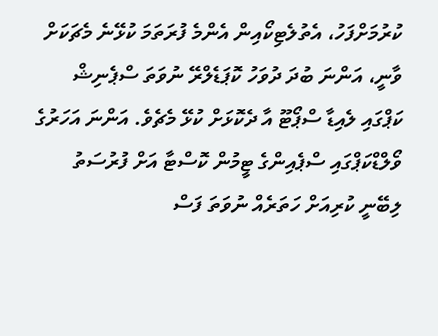ކުރުމަށްފަހު، އެތުލެޓިކޯއިން އެންމެ ފުރަތަމަ ކުޅޭނެ މެޗަކަށް ވާނީ، އަންނަ ބުދަ ދުވަހު ކޮޕަޑެލްރޭ ނުވަތަ ސްޕެނިޝް ކަޕްގައި ލެއިޑާ ސްޕޯޓޫ އާ ދެކޮޅަށް ކުޅޭ މެޗެވެ. އަންނަ އަހަރުގެ ވޯލްޑްކަޕްގައި ސްޕެއިންގެ ޓީމުން ކޮސްޓާ އަށް ފުރުސަތު ލިބޭނީ ކުރިއަށް ހަތަރެއް ނުވަތަ ފަސް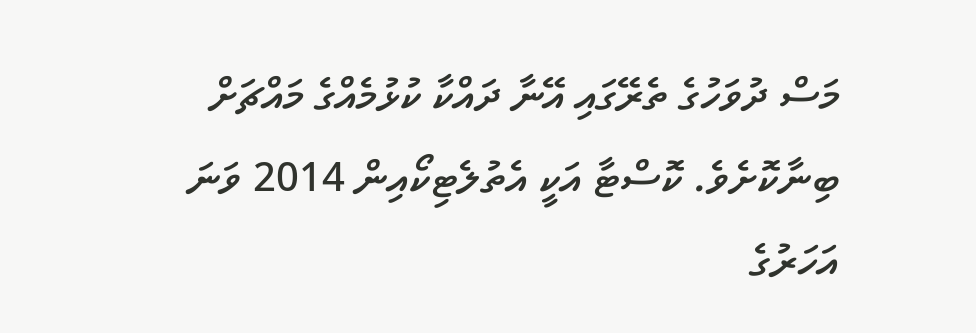މަސް ދުވަހުގެ ތެރޭގައި އޭނާ ދައްކާ ކުޅުމެއްގެ މައްޗަށް ބިނާކޮށެވެ. ކޮސްޓާ އަކީ އެތުލެޓިކޯއިން 2014 ވަނަ އަހަރުގެ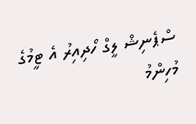ސްޕެނިޝް ލީގް ހޯދިއިރު އެ ޓީމުގެ މުހިންމު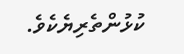ކުޅުންތެރިޔެކެވެ.